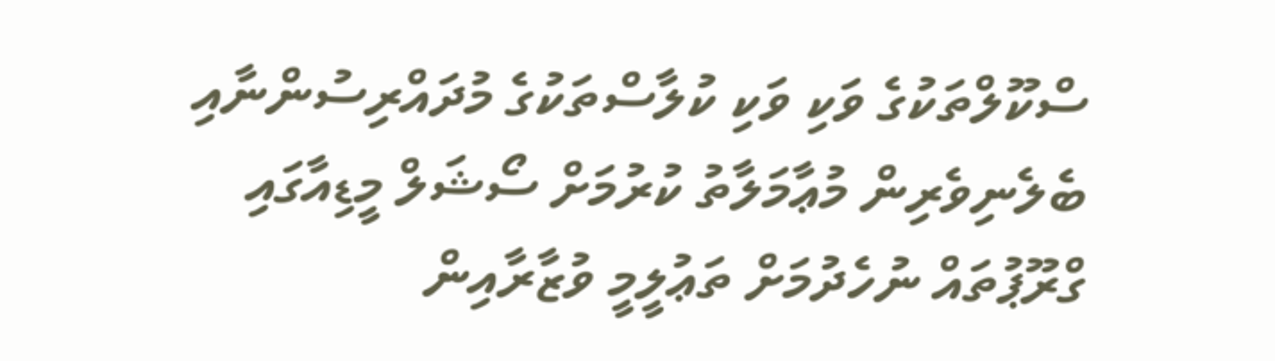ސްކޫލްތަކުގެ ވަކި ވަކި ކުލާސްތަކުގެ މުދައްރިސުންނާއި ބެލެނިވެރިން މުޢާމަލާތު ކުރުމަށް ސޯޝަލް މީޑިއާގައި ގްރޫޕުތައް ނުހެދުމަށް ތަޢުލީމީ ވުޒާރާއިން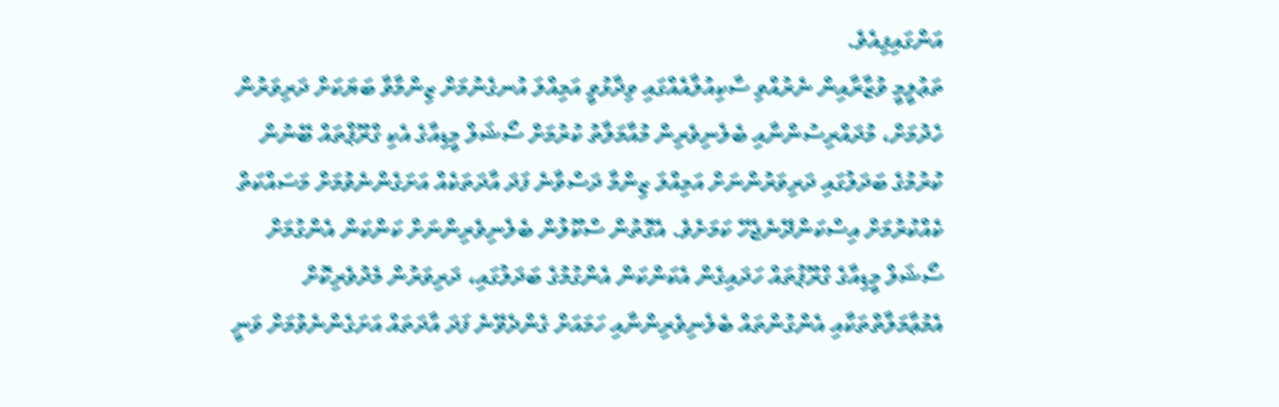އަންގައިފިއެވެ.
ތަޢުލީމީ ވުޒާރާއިން ނެރުއްވި ސާކިއުލާއެއްގައި ވިދާޅުވީ އަމިއްލަ އުނގެނުމަށް ޒިންމާވާ ބަޔަކަށް ދަރިވަރުން ހެދުމަށް، މުދައްރިސުންނާއި ބެލެނިވެރިން މުއާމަލާތު ކުރުމަށް ސޯޝަލް މީޑިއާގެ އެކި ގްރޫޕްތައް ބޭނުން ކުރުމުގެ ބަދަލުގައި ދަރިވަރުންނަށް އަމިއްލަ ޒިންމާ ދަސްވާނެ ފަދަ އާދަތަކެއް އަށަގެންނެވުމަށް މަސައްކަތް ކެއްކުރުމަށް އިސްކަންދޭނެޖެހޭ ކަމަށެވެ. އެގޮތުން ސްކޫލުން ބެލެނިވެރިންނަށް ކަންކަން އެންގުމަށް ސޯޝަލް މީޑިއާގެ ގްރޫޕުތައް ހަދައިގެން އެކަންކަން އެންގުމުގެ ބަދަލުގައި، ދަރިވަރުން މެދުވެރިކޮށް އެމުޢާމަލާތްތަކާއި އެންގުންތައް ބެލެނިވެރިންނާއި ހަމައަށް ގެންދެވޭނެ ފަދަ އާދަތައް އަށަގެންނެވުމަށް ވަނީ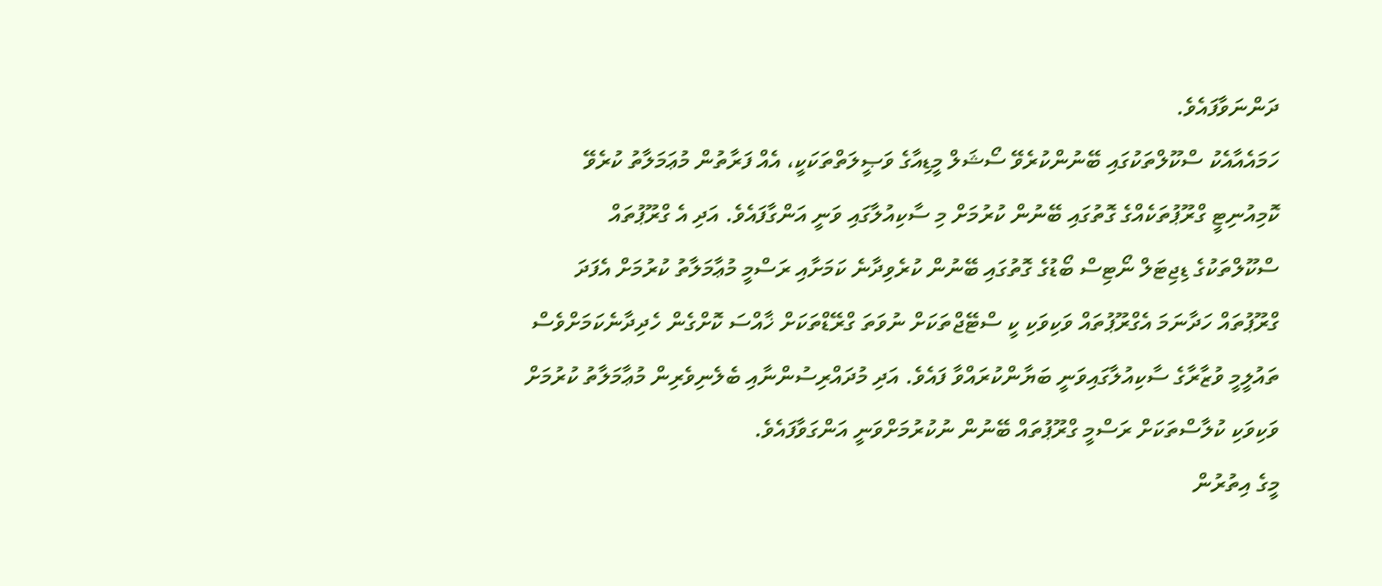ދަންނަވާފައެވެ.
ހަމައެއާއެކު ސްކޫލްތަކުގައި ބޭނުންކުރެވޭ ސޯޝަލް މީޑިއާގެ ވަޞީލަތްތަކަކީ، އެއް ފަރާތުން މުޢަމަލާތު ކުރެވޭ ކޮމިއުނިޓީ ގްރޫޕުތަކެއްގެ ގޮތުގައި ބޭނުން ކުރުމަށް މި ސާކިއުލާގައި ވަނީ އަންގާފައެވެ. އަދި އެ ގްރޫޕުތައް ސްކޫލްތަކުގެ ޑިޖިޓަލް ނޯޓިސް ބޯޑުގެ ގޮތުގައި ބޭނުން ކުރެވިދާނެ ކަމަށާއި ރަސްމީ މުޢާމަލާތު ކުރުމަށް އެފަދަ ގްރޫޕުތައް ހަދާނަމަ އެގްރޫޕުތައް ވަކިވަކި ކީ ސްޓޭޖްތަކަށް ނުވަތަ ގްރޭޑްތަކަށް ޚާއްސަ ކޮށްގެން ހެދިދާނެކަމަށްވެސް ތައުލީމީ ވުޒާރާގެ ސާކިއުލާގައިވަނީ ބަޔާންކުރައްވާ ފައެވެ. އަދި މުދައްރިސުންނާއި ބެލެނިވެރިން މުޢާމަލާތު ކުރުމަށް ވަކިވަކި ކުލާސްތަކަށް ރަސްމީ ގްރޫޕުތައް ބޭނުން ނުކުރުމަށްވަނީ އަންގަވާފައެވެ.
މީގެ އިތުރުން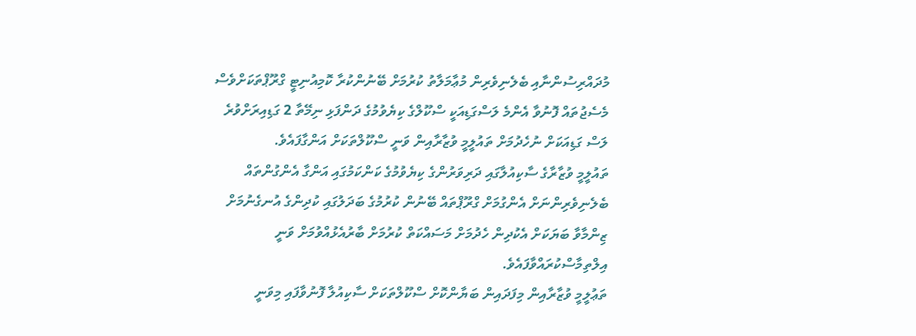މުދައްރިސުންނާއި ބެލެނިވެރިން މުޢާމަލާތު ކުރުމަށް ބޭނުންކުރާ ކޮމިއުނިޓީ ގްރޫޕްތަކަށްވެސް މެސެޖުތައް ފޮނުވާ އެންމެ ލަސްގަޑިއަކީ ސްކޫލްގެ ކިޔެވުމުގެ ދަންފަޅި ނިމޭތާ 2 ގަޑިއިރަށްވުރެ ލަސް ގަޑިއަކަށް ނުހެދުމަށް ތައުލީމީ ވުޒާރާއިން ވަނީ ސްކޫލްތަކަށް އަންގާފައެވެ.
ތައުލީމީ ވުޒާރާގެ ސާކިއުލާގައި ދަރިވަރުންގެ ކިޔެވުމުގެ ކަންކަމުގައި އަންގާ އެންގުންތައް ބެލެނިވެރިންނަށް އެންގުމަށް ގްރޫޕްތައް ބޭނުން ކުރުމުގެ ބަދަލުގައި ކުދިންގެ އުނގެނުމަށް ޒިންމާވާ ބަޔަކަށް އެކުދިން ހެދުމަށް މަސައްކަތް ކުރުމަށް ބާރުއެޅުއްވުމަށް ވަނީ އިލްތިމާސްކުރައްވާފައެވެ.
ތަޢުލީމީ ވުޒާރާއިން މިފަދައިން ބަޔާންކޮށް ސްކޫލްތަކަށް ސާކިއުލާ ފޮނުވާފައި މިވަނީ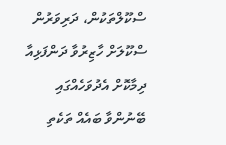ސްކޫލްތަކުން، ދަރިވަރުން ސްކޫލަށް ހާޒިރުވާ ދަންފަޅިއާ ދިމާކޮށް އެދުވަހެއްގައި ބޭނުންވާ ބައެއް ތަކެތި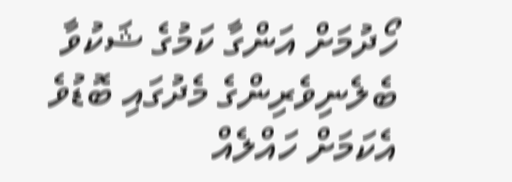ހޯދުމަށް އަންގާ ކަމުގެ ޝަކުވާ ބެލެނިވެރިންގެ މެދުގައި ބޮޑުވެ އެކަމަށް ހައްލެއް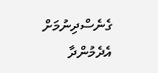ގެނެސްދިނުމަށް އެދެމުންދާ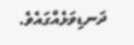ދަނޑިވަޅެއްގައެވެ.